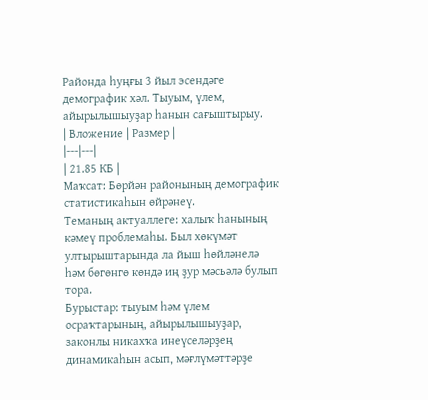Районда һуңғы 3 йыл эсендәге демографик хәл. Тыуым, үлем, айырылышыуҙар һанын сағыштырыу.
| Вложение | Размер |
|---|---|
| 21.85 КБ |
Маҡсат: Бөрйән районының демографик статистикаһын өйрәнеү.
Теманың актуаллеге: халыҡ һанының кәмеү проблемаһы. Был хөкүмәт ултырыштарында ла йыш һөйләнелә һәм бөгөнгө көндә иң ҙур мәсьәлә булып тора.
Бурыстар: тыуым һәм үлем осраҡтарының, айырылышыуҙар, законлы никахҡа инеүселәрҙең динамикаһын асып, мәғлүмәттәрҙе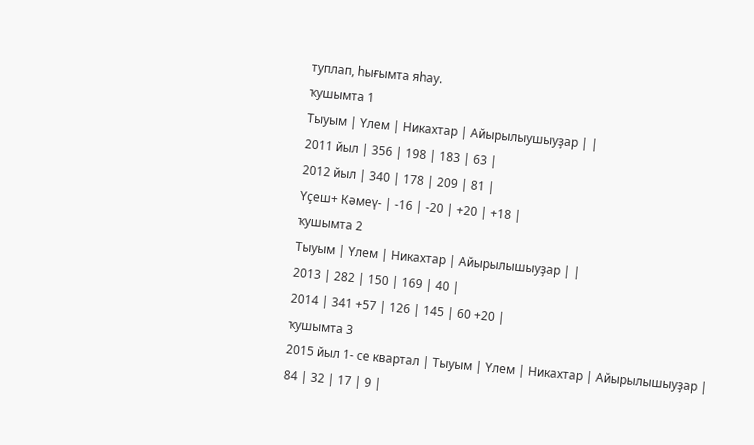туплап, һығымта яһау.
ҡушымта 1
Тыуым | Үлем | Никахтар | Айырылыушыуҙар | |
2011 йыл | 356 | 198 | 183 | 63 |
2012 йыл | 340 | 178 | 209 | 81 |
Үҫеш+ Кәмеү- | -16 | -20 | +20 | +18 |
ҡушымта 2
Тыуым | Үлем | Никахтар | Айырылышыуҙар | |
2013 | 282 | 150 | 169 | 40 |
2014 | 341 +57 | 126 | 145 | 60 +20 |
ҡушымта 3
2015 йыл 1- се квартал | Тыуым | Үлем | Никахтар | Айырылышыуҙар |
84 | 32 | 17 | 9 |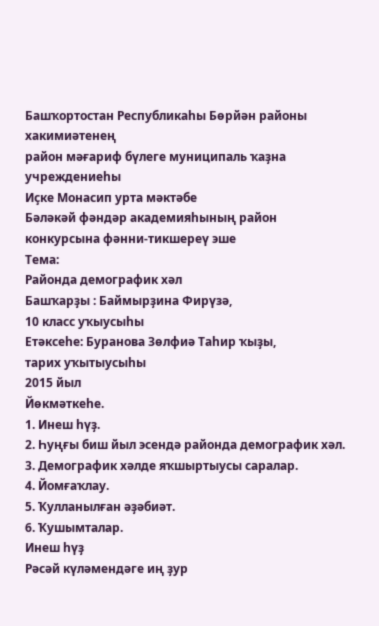Башҡортостан Республикаһы Бөрйән районы хакимиәтенең
район мәғариф бүлеге муниципаль ҡаҙна учреждениеһы
Иҫке Монасип урта мәктәбе
Бәләкәй фәндәр академияһының район конкурсына фәнни-тикшереү эше
Тема:
Районда демографик хәл
Башҡарҙы : Баймырҙина Фирүзә,
10 класс уҡыусыһы
Етәксеһе: Буранова Зөлфиә Таһир ҡыҙы,
тарих уҡытыусыһы
2015 йыл
Йөкмәткеһе.
1. Инеш һүҙ.
2. Һуңғы биш йыл эсендә районда демографик хәл.
3. Демографик хәлде яҡшыртыусы саралар.
4. Йомғаҡлау.
5. Ҡулланылған әҙәбиәт.
6. Ҡушымталар.
Инеш һүҙ
Рәсәй күләмендәге иң ҙур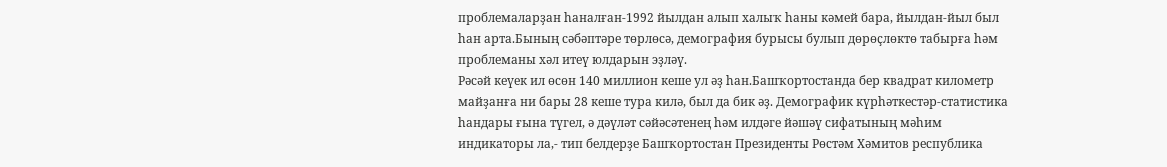проблемаларҙан һаналған-1992 йылдан алып халыҡ һаны кәмей бара, йылдан-йыл был һан арта.Бының сәбәптәре төрлөсә, демография бурысы булып дөрөҫлөктө табырға һәм проблеманы хәл итеү юлдарын эҙләү.
Рәсәй кеүек ил өсөн 140 миллион кеше ул әҙ һан.Башҡортостанда бер квадрат километр майҙанға ни бары 28 кеше тура килә, был да бик әҙ. Демографик күрһәткестәр-статистика һандары ғына түгел, ә дәүләт сәйәсәтенең һәм илдәге йәшәү сифатының мәһим индикаторы ла,- тип белдерҙе Башҡортостан Президенты Рөстәм Хәмитов республика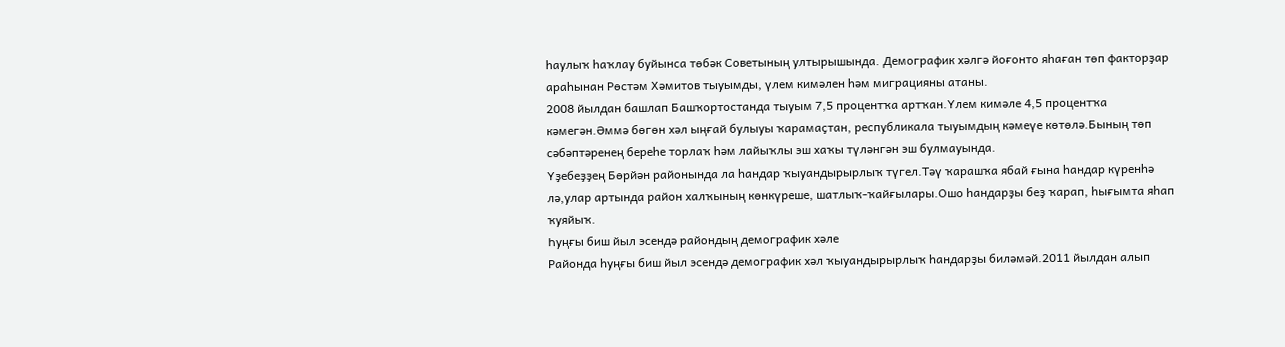һаулыҡ һаҡлау буйынса төбәк Советының ултырышында. Демографик хәлгә йоғонто яһаған төп факторҙар араһынан Рөстәм Хәмитов тыуымды, үлем кимәлен һәм миграцияны атаны.
2008 йылдан башлап Башҡортостанда тыуым 7,5 процентҡа артҡан.Үлем кимәле 4,5 процентҡа кәмегән.Әммә бөгөн хәл ыңғай булыуы ҡарамаҫтан, республикала тыуымдың кәмеүе көтөлә.Бының төп сәбәптәренең береһе торлаҡ һәм лайыҡлы эш хаҡы түләнгән эш булмауында.
Үҙебеҙҙең Бөрйән районында ла һандар ҡыуандырырлыҡ түгел.Тәү ҡарашҡа ябай ғына һандар күренһә лә,улар артында район халҡының көнкүреше, шатлыҡ-ҡайғылары.Ошо һандарҙы беҙ ҡарап, һығымта яһап ҡуяйыҡ.
Һуңғы биш йыл эсендә райондың демографик хәле
Районда һуңғы биш йыл эсендә демографик хәл ҡыуандырырлыҡ һандарҙы биләмәй.2011 йылдан алып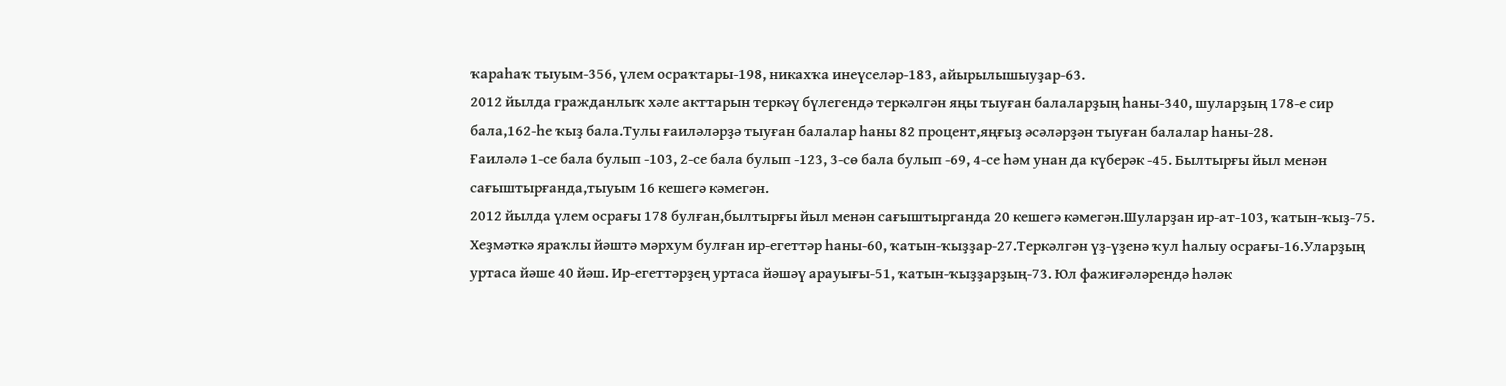ҡараһаҡ тыуым-356, үлем осраҡтары-198, никахҡа инеүселәр-183, айырылышыуҙар-63.
2012 йылда гражданлыҡ хәле акттарын теркәү бүлегендә теркәлгән яңы тыуған балаларҙың һаны-340, шуларҙың 178-е сир бала,162-һе ҡыҙ бала.Тулы ғаиләләрҙә тыуған балалар һаны 82 процент,яңғыҙ әсәләрҙән тыуған балалар һаны-28.
Ғаиләлә 1-се бала булып -103, 2-се бала булып -123, 3-сө бала булып -69, 4-се һәм унан да күберәк -45. Былтырғы йыл менән сағыштырғанда,тыуым 16 кешегә кәмегән.
2012 йылда үлем осрағы 178 булған,былтырғы йыл менән сағыштырганда 20 кешегә кәмегән.Шуларҙан ир-ат-103, ҡатын-ҡыҙ-75. Хеҙмәткә яраҡлы йәштә мәрхум булған ир-егеттәр һаны-60, ҡатын-ҡыҙҙар-27.Теркәлгән үҙ-үҙенә ҡул һалыу осрағы-16.Уларҙың уртаса йәше 40 йәш. Ир-егеттәрҙең уртаса йәшәү арауығы-51, ҡатын-ҡыҙҙарҙың-73. Юл фажиғәләрендә һәләк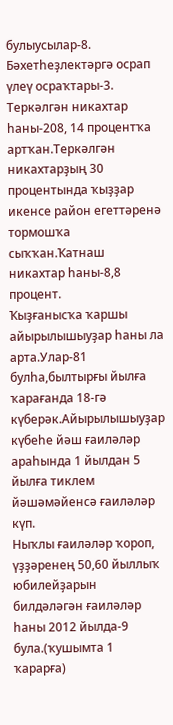булыусылар-8. Бәхетһеҙлектәргә осрап үлеү осраҡтары-3.
Теркәлгән никахтар һаны-208, 14 процентҡа артҡан.Теркәлгән никахтарҙың 30 процентында ҡыҙҙар икенсе район егеттәренә тормошҡа сыҡҡан.Ҡатнаш никахтар һаны-8,8 процент.
Ҡыҙғанысҡа ҡаршы айырылышыуҙар һаны ла арта.Улар-81 булһа,былтырғы йылға ҡарағанда 18-гә күберәк.Айырылышыуҙар күбеһе йәш ғаиләләр араһында 1 йылдан 5 йылға тиклем йәшәмәйенсә ғаиләләр күп.
Ныҡлы ғаиләләр ҡороп, үҙҙәренең 50,60 йыллыҡ юбилейҙарын билдәләгән ғаиләләр һаны 2012 йылда-9 була.(ҡушымта 1 ҡарарға)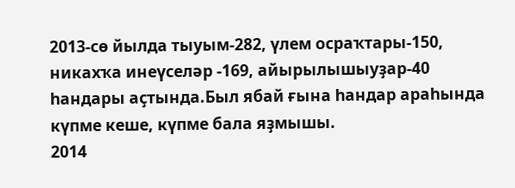2013-сө йылда тыуым-282, үлем осраҡтары-150, никахҡа инеүселәр -169, айырылышыуҙар-40 һандары аҫтында.Был ябай ғына һандар араһында күпме кеше, күпме бала яҙмышы.
2014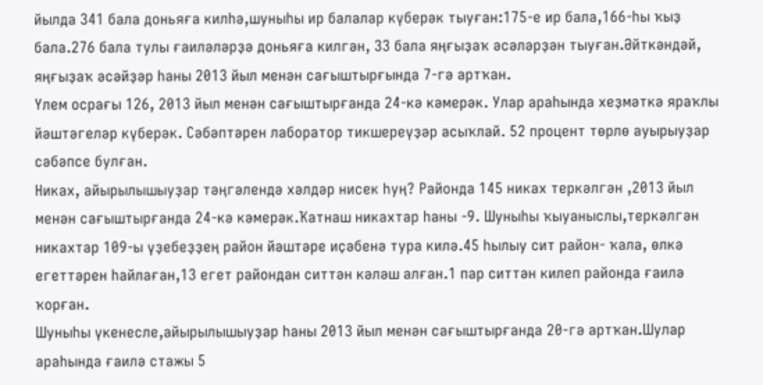йылда 341 бала доньяға килһә,шуныһы ир балалар күберәк тыуған:175-е ир бала,166-һы ҡыҙ бала.276 бала тулы ғаиләләрҙә доньяға килгән, 33 бала яңғыҙаҡ әсәләрҙән тыуған.Әйткәндәй, яңғыҙаҡ әсәйҙәр һаны 2013 йыл менән сағыштырғында 7-гә артҡан.
Үлем осрағы 126, 2013 йыл менән сағыштырғанда 24-кә кәмерәк. Улар араһында хеҙмәткә яраҡлы йәштәгеләр күберәк. Сәбәптәрен лаборатор тикшереүҙәр асыҡлай. 52 процент төрлө ауырыуҙар сәбәпсе булған.
Никах, айырылышыуҙар тәңгәлендә хәлдәр нисек һуң? Районда 145 никах теркәлгән ,2013 йыл менән сағыштырғанда 24-кә кәмерәк.Ҡатнаш никахтар һаны -9. Шуныһы ҡыуаныслы,теркәлгән никахтар 109-ы үҙебеҙҙең район йәштәре иҫәбенә тура килә.45 һылыу сит район- ҡала, өлкә егеттәрен һайлаған,13 егет райондан ситтән кәләш алған.1 пар ситтән килеп районда ғаилә ҡорған.
Шуныһы үкенесле,айырылышыуҙар һаны 2013 йыл менән сағыштырғанда 20-гә артҡан.Шулар араһында ғаилә стажы 5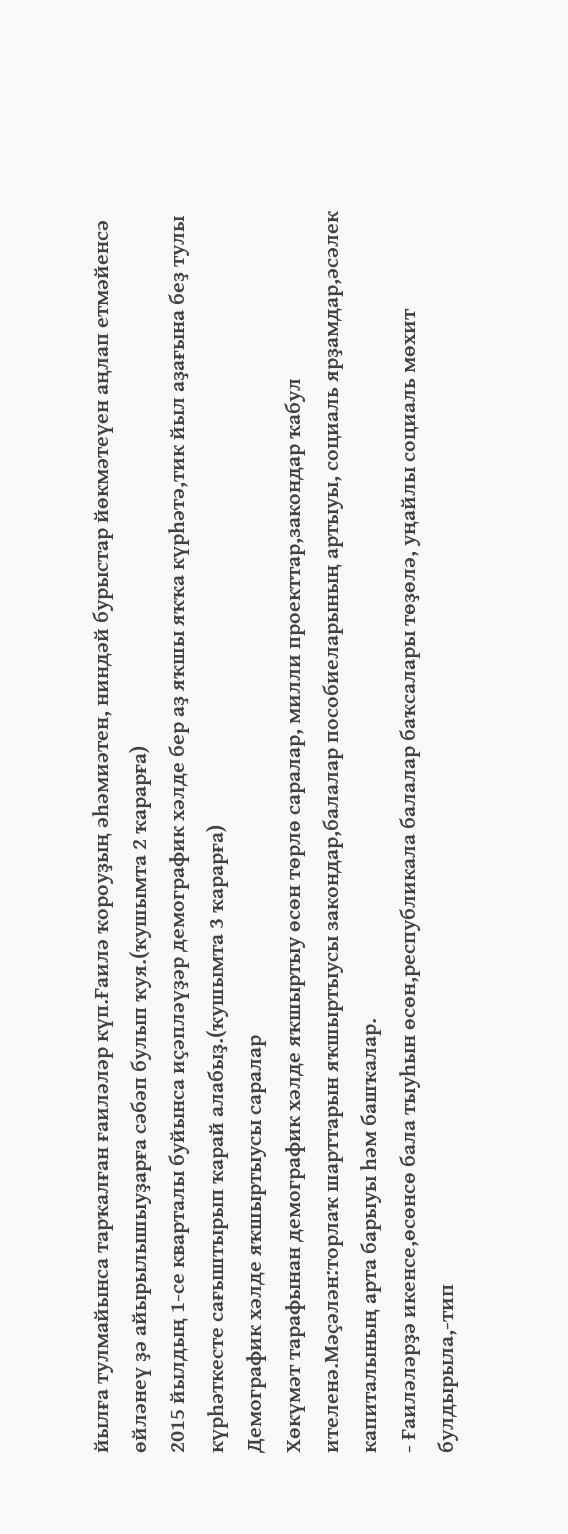йылға тулмайынса тарҡалған ғаиләләр күп.Ғаилә ҡороуҙың әһәмиәтен, ниндәй бурыстар йөкмәтеүен аңлап етмәйенсә өйләнеү ҙә айырылышыуҙарға сәбәп булып ҡуя.(ҡушымта 2 ҡарарға)
2015 йылдың 1-се кварталы буйынса иҫәпләүҙәр демографик хәлде бер аҙ яҡшы яҡҡа күрһәтә,тик йыл аҙағына беҙ тулы күрһәткесте сағыштырып ҡарай алабыҙ.(ҡушымта 3 ҡарарға)
Демографик хәлде яҡшыртыусы саралар
Хөкүмәт тарафынан демографик хәлде яҡшыртыу өсөн төрлө саралар, милли проекттар,закондар ҡабул ителенә.Мәҫәлән:торлаҡ шарттарын яҡшыртыусы закондар,балалар пособиеларының артыуы, социаль ярҙамдар,әсәлек капиталының арта барыуы һәм башҡалар.
- Ғаиләләрҙә икенсе,өсөнсө бала тыуһын өсөн,республикала балалар баҡсалары төҙөлә, уңайлы социаль мөхит булдырыла,-тип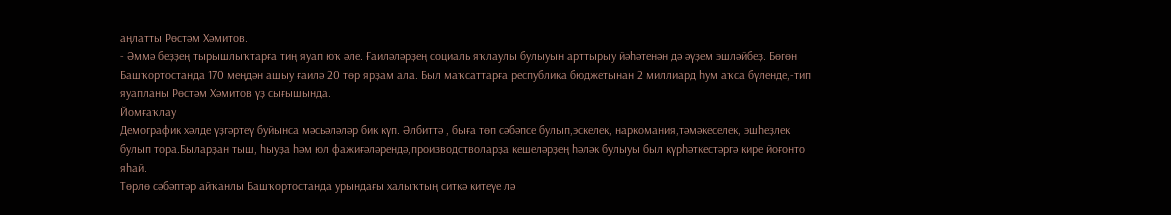аңлатты Рөстәм Хәмитов.
- Әммә беҙҙең тырышлыҡтарға тиң яуап юҡ әле. Ғаиләләрҙең социаль яҡлаулы булыуын арттырыу йәһәтенән дә әүҙем эшләйбеҙ. Бөгөн Башҡортостанда 170 меңдән ашыу ғаилә 20 төр ярҙам ала. Был маҡсаттарға республика бюджетынан 2 миллиард һум аҡса бүленде,-тип яуапланы Рөстәм Хәмитов үҙ сығышында.
Йомғаҡлау
Демографик хәлде үҙгәртеү буйынса мәсьәләләр бик күп. Әлбиттә , быға төп сәбәпсе булып,эскелек, наркомания,тәмәкеселек, эшһеҙлек булып тора.Быларҙан тыш, һыуҙа һәм юл фажиғәләрендә,производстволарҙа кешеләрҙең һәләк булыуы был күрһәткестәргә кире йоғонто яһай.
Төрлө сәбәптәр айҡанлы Башҡортостанда урындағы халыҡтың ситкә китеүе лә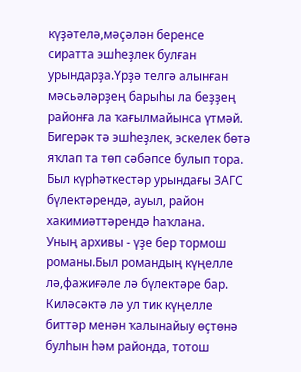күҙәтелә,мәҫәлән беренсе сиратта эшһеҙлек булған урындарҙа.Үрҙә телгә алынған мәсьәләрҙең барыһы ла беҙҙең районға ла ҡағылмайынса үтмәй. Бигерәк тә эшһеҙлек, эскелек бөтә яҡлап та төп сәбәпсе булып тора.
Был күрһәткестәр урындағы ЗАГС бүлектәрендә, ауыл, район хакимиәттәрендә һаҡлана.
Уның архивы - үҙе бер тормош романы.Был романдың күңелле лә,фажиғәле лә бүлектәре бар. Киләсәктә лә ул тик күңелле биттәр менән ҡалынайыу өҫтөнә булһын һәм районда, тотош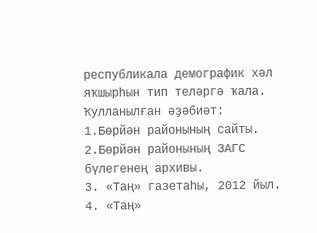республикала демографик хәл яҡшырһын тип теләргә ҡала.
Ҡулланылған әҙәбиәт:
1.Бөрйән районының сайты.
2.Бөрйән районының ЗАГС бүлегенең архивы.
3. «Таң» газетаһы, 2012 йыл.
4. «Таң»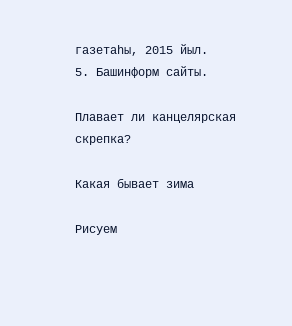газетаһы, 2015 йыл.
5. Башинформ сайты.

Плавает ли канцелярская скрепка?

Какая бывает зима

Рисуем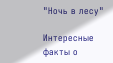"Ночь в лесу"

Интересные факты о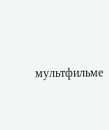мультфильме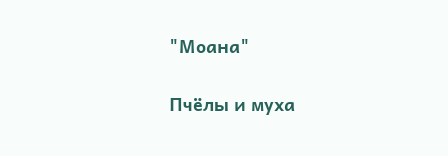"Моана"

Пчёлы и муха